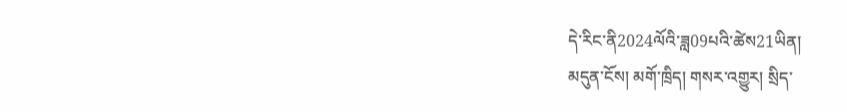དེ་རིང་ནི2024ལོའི་ཟླ09པའི་ཚེས21ཡིན།
མདུན་ངོས། མགོ་ཁྲིད། གསར་འགྱུར། སྲིད་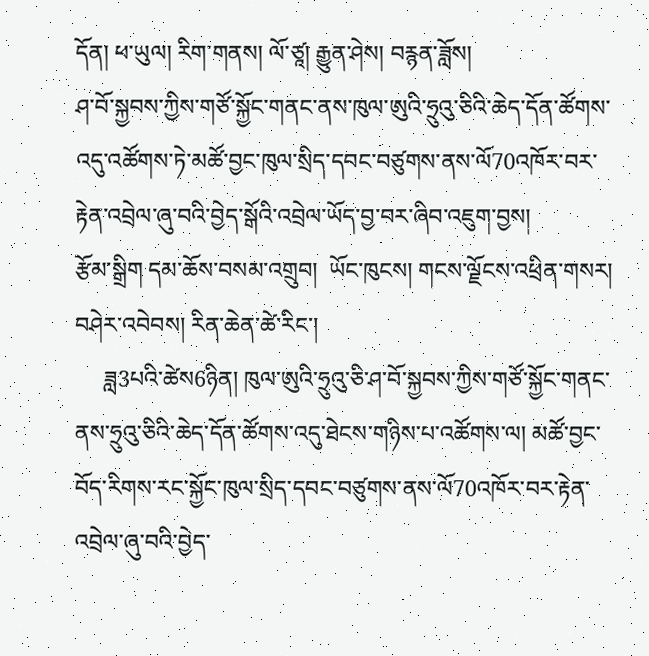དོན། ཕ་ཡུལ། རིག་གནས། ལོ་ཙཱ། རྒྱུན་ཤེས། བརྙན་ཟློས།
ཤ་བོ་སྐྱབས་ཀྱིས་གཙོ་སྐྱོང་གནང་ནས་ཁུལ་ཨུའི་ཧྲུའུ་ཅིའི་ཆེད་དོན་ཚོགས་འདུ་འཚོགས་ཏེ་མཚོ་བྱང་ཁུལ་སྲིད་དབང་བཙུགས་ནས་ལོ70འཁོར་བར་རྟེན་འབྲེལ་ཞུ་བའི་བྱེད་སྒོའི་འབྲེལ་ཡོད་བྱ་བར་ཞིབ་འཇུག་བྱས།
རྩོམ་སྒྲིག དམ་ཆོས་བསམ་འགྲུབ།  ཡོང་ཁུངས། གངས་ལྗོངས་འཕྲིན་གསར།  བཤེར་འབེབས། རིན་ཆེན་ཚེ་རིང་།
     ཟླ3པའི་ཚེས6ཉིན། ཁུལ་ཨུའི་ཧྲུའུ་ཅི་ཤ་བོ་སྐྱབས་ཀྱིས་གཙོ་སྐྱོང་གནང་ནས་ཧྲུའུ་ཅིའི་ཆེད་དོན་ཚོགས་འདུ་ཐེངས་གཉིས་པ་འཚོགས་ལ། མཚོ་བྱང་བོད་རིགས་རང་སྐྱོང་ཁུལ་སྲིད་དབང་བཙུགས་ནས་ལོ70འཁོར་བར་རྟེན་འབྲེལ་ཞུ་བའི་བྱེད་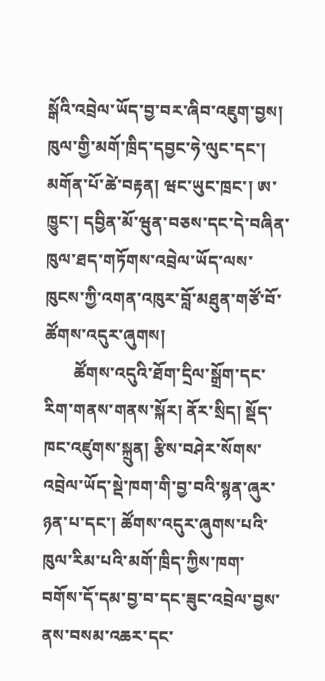སྒོའི་འབྲེལ་ཡོད་བྱ་བར་ཞིབ་འཇུག་བྱས། ཁུལ་གྱི་མགོ་ཁྲིད་དབྱང་ཧེ་ལུང་དང་། མགོན་པོ་ཚེ་བརྟན། ཝང་ཡུང་ཁྲང་། ཨ་ཁྱུང་། དབྱིན་མོ་ཝུན་བཅས་དང་དེ་བཞིན་ཁུལ་ཐད་གཏོགས་འབྲེལ་ཡོད་ལས་ཁུངས་ཀྱི་འགན་འཁུར་བློ་མཐུན་གཙོ་བོ་ཚོགས་འདུར་ཞུགས།
       ཚོགས་འདུའི་ཐོག་དྲིལ་སྒྲོག་དང་རིག་གནས་གནས་སྐོར། ནོར་སྲིད། སྡོད་ཁང་འཛུགས་སྐྲུན། རྩིས་བཤེར་སོགས་འབྲེལ་ཡོད་སྡེ་ཁག་གི་བྱ་བའི་སྙན་ཞུར་ཉན་པ་དང་། ཚོགས་འདུར་ཞུགས་པའི་ཁུལ་རིམ་པའི་མགོ་ཁྲིད་ཀྱིས་ཁག་བགོས་དོ་དམ་བྱ་བ་དང་ཟུང་འབྲེལ་བྱས་ནས་བསམ་འཆར་དང་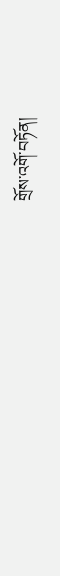གྲོས་འགོ་བཏོན།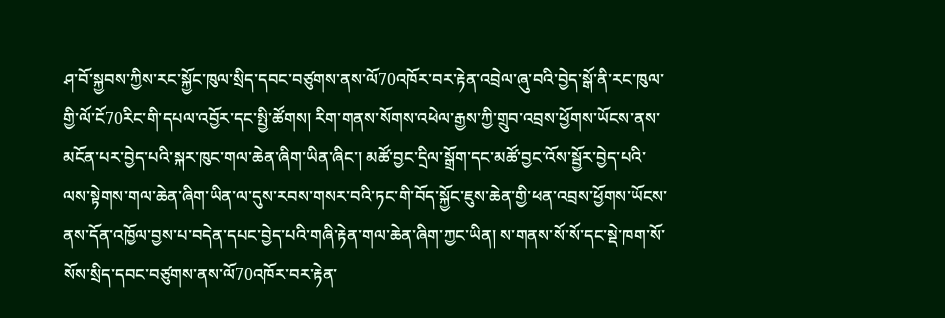ཤ་བོ་སྐྱབས་ཀྱིས་རང་སྐྱོང་ཁུལ་སྲིད་དབང་བཙུགས་ནས་ལོ70འཁོར་བར་རྟེན་འབྲེལ་ཞུ་བའི་བྱེད་སྒོ་ནི་རང་ཁུལ་གྱི་ལོ་ངོ70རིང་གི་དཔལ་འབྱོར་དང་སྤྱི་ཚོགས། རིག་གནས་སོགས་འཕེལ་རྒྱས་ཀྱི་གྲུབ་འབྲས་ཕྱོགས་ཡོངས་ནས་མངོན་པར་བྱེད་པའི་སྐར་ཁུང་གལ་ཆེན་ཞིག་ཡིན་ཞིང་། མཚོ་བྱང་དྲིལ་སྒྲོག་དང་མཚོ་བྱང་འོས་སྦྱོར་བྱེད་པའི་ལས་སྟེགས་གལ་ཆེན་ཞིག་ཡིན་ལ་དུས་རབས་གསར་བའི་ཏང་གི་བོད་སྐྱོང་ཇུས་ཆེན་གྱི་ཕན་འབྲས་ཕྱོགས་ཡོངས་ནས་དོན་འཁྱོལ་བྱས་པ་བདེན་དཔང་བྱེད་པའི་གཞི་རྟེན་གལ་ཆེན་ཞིག་ཀྱང་ཡིན། ས་གནས་སོ་སོ་དང་སྡེ་ཁག་སོ་སོས་སྲིད་དབང་བཙུགས་ནས་ལོ70འཁོར་བར་རྟེན་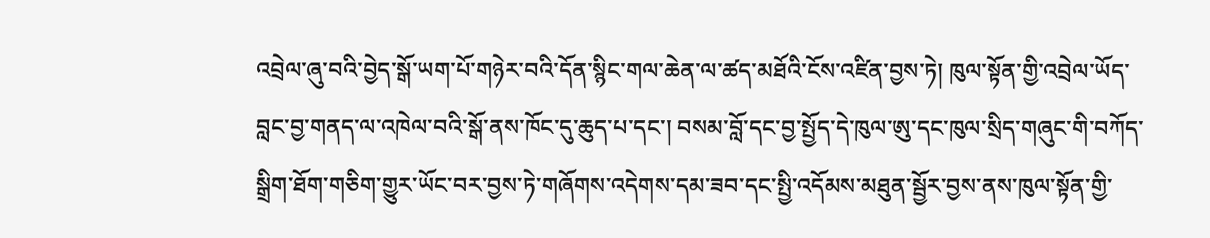འབྲེལ་ཞུ་བའི་བྱེད་སྒོ་ཡག་པོ་གཉེར་བའི་དོན་སྙིང་གལ་ཆེན་ལ་ཚད་མཐོའི་ངོས་འཛིན་བྱས་ཏེ། ཁུལ་སྟོན་གྱི་འབྲེལ་ཡོད་བླང་བྱ་གནད་ལ་འཁེལ་བའི་སྒོ་ནས་ཁོང་དུ་ཆུད་པ་དང་། བསམ་བློ་དང་བྱ་སྤྱོད་དེ་ཁུལ་ཨུ་དང་ཁུལ་སྲིད་གཞུང་གི་བཀོད་སྒྲིག་ཐོག་གཅིག་གྱུར་ཡོང་བར་བྱས་ཏེ་གཞོགས་འདེགས་དམ་ཟབ་དང་སྤྱི་འདོམས་མཐུན་སྦྱོར་བྱས་ནས་ཁུལ་སྟོན་གྱི་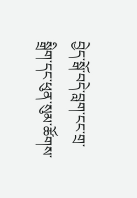བྱེད་སྒོ་བདེ་བླག་ངང་གྲ་སྒྲིག་དང་ཕུན་སུམ་ཚོགས་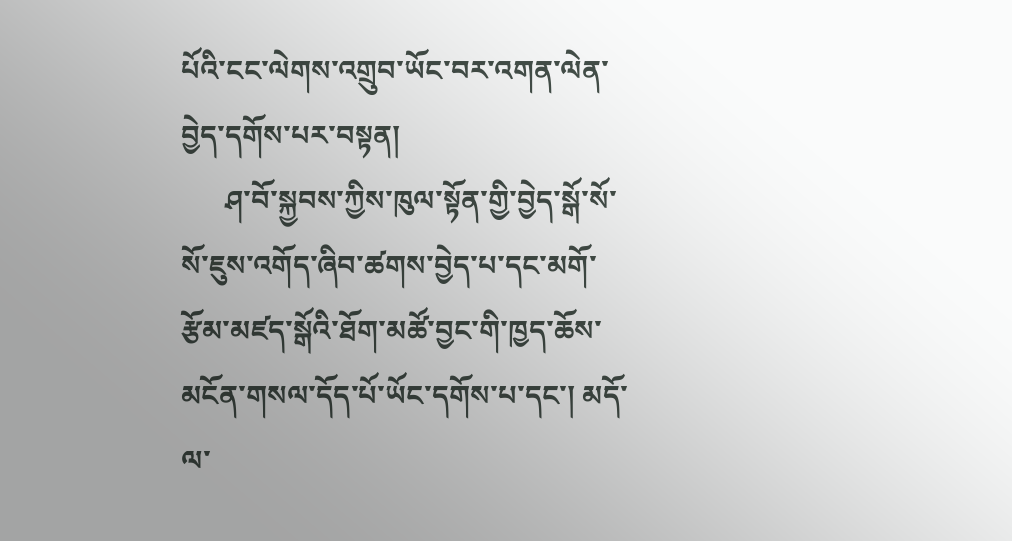པོའི་ངང་ལེགས་འགྲུབ་ཡོང་བར་འགན་ལེན་བྱེད་དགོས་པར་བསྟན།
      ཤ་བོ་སྐྱབས་ཀྱིས་ཁུལ་སྟོན་གྱི་བྱེད་སྒོ་སོ་སོ་ཇུས་འགོད་ཞིབ་ཚགས་བྱེད་པ་དང་མགོ་རྩོམ་མཛད་སྒོའི་ཐོག་མཚོ་བྱང་གི་ཁྱད་ཆོས་མངོན་གསལ་དོད་པོ་ཡོང་དགོས་པ་དང་། མདོ་ལ་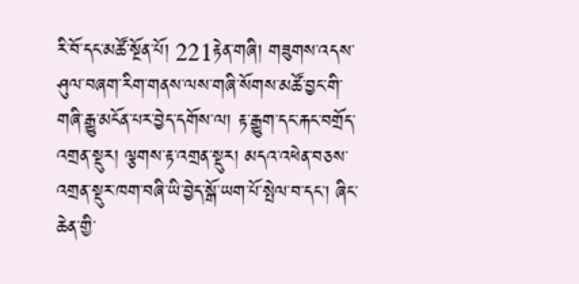རི་བོ་དང་མཚོ་སྔོན་པོ། 221རྟེན་གཞི། གཟུགས་འདས་ཤུལ་བཞག་རིག་གནས་ལས་གཞི་སོགས་མཚོ་བྱང་གི་གཞི་རྒྱུ་མངོན་པར་བྱེད་དགོས་ལ། རྟ་རྒྱུག་དང་རྐང་བགྲོད་འགྲན་སྡུར། ལྕགས་རྟ་འགྲན་སྡུར། མདའ་འཕེན་བཅས་འགྲན་སྡུར་ཁག་བཞི་ཡི་བྱེད་སྒོ་ཡག་པོ་སྤེལ་བ་དང་། ཞིང་ཆེན་གྱི་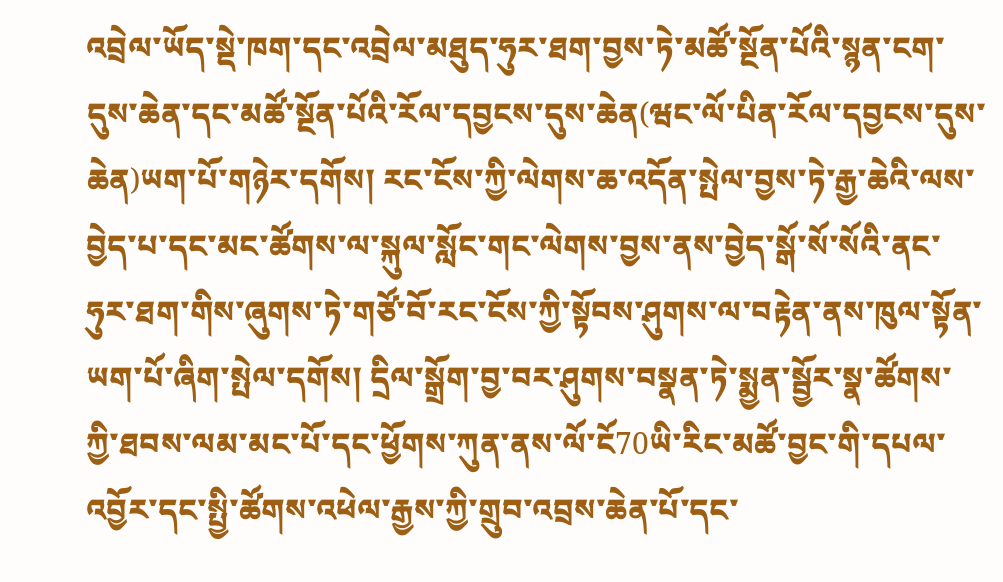འབྲེལ་ཡོད་སྡེ་ཁག་དང་འབྲེལ་མཐུད་ཧུར་ཐག་བྱས་ཏེ་མཚོ་སྔོན་པོའི་སྙན་ངག་དུས་ཆེན་དང་མཚོ་སྔོན་པོའི་རོལ་དབྱངས་དུས་ཆེན(ཝང་ལོ་པིན་རོལ་དབྱངས་དུས་ཆེན)ཡག་པོ་གཉེར་དགོས། རང་ངོས་ཀྱི་ལེགས་ཆ་འདོན་སྤེལ་བྱས་ཏེ་རྒྱ་ཆེའི་ལས་བྱེད་པ་དང་མང་ཚོགས་ལ་སྐུལ་སློང་གང་ལེགས་བྱས་ནས་བྱེད་སྒོ་སོ་སོའི་ནང་ཧུར་ཐག་གིས་ཞུགས་ཏེ་གཙོ་བོ་རང་ངོས་ཀྱི་སྟོབས་ཤུགས་ལ་བརྟེན་ནས་ཁུལ་སྟོན་ཡག་པོ་ཞིག་སྤེལ་དགོས། དྲིལ་སྒྲོག་བྱ་བར་ཤུགས་བསྣན་ཏེ་སྨྱན་སྦྱོར་སྣ་ཚོགས་ཀྱི་ཐབས་ལམ་མང་པོ་དང་ཕྱོགས་ཀུན་ནས་ལོ་ངོ70ཡི་རིང་མཚོ་བྱང་གི་དཔལ་འབྱོར་དང་སྤྱི་ཚོགས་འཕེལ་རྒྱས་ཀྱི་གྲུབ་འབྲས་ཆེན་པོ་དང་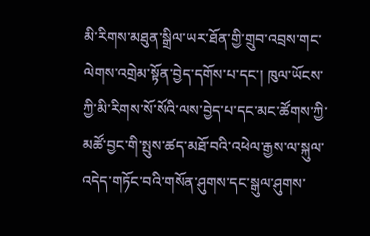མི་རིགས་མཐུན་སྒྲིལ་ཡར་ཐོན་གྱི་གྲུབ་འབྲས་གང་ལེགས་འགྲེམ་སྟོན་བྱེད་དགོས་པ་དང་། ཁུལ་ཡོངས་ཀྱི་མི་རིགས་སོ་སོའི་ལས་བྱེད་པ་དང་མང་ཚོགས་ཀྱི་མཚོ་བྱང་གི་སྤུས་ཚད་མཐོ་བའི་འཕེལ་རྒྱས་ལ་སྐུལ་འདེད་གཏོང་བའི་གསོན་ཤུགས་དང་སྒུལ་ཤུགས་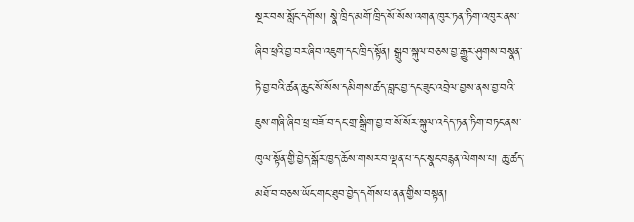སྔར་བས་སློང་དགོས། སྣེ་ཁྲིད་མགོ་ཁྲིད་སོ་སོས་འགན་ཁུར་ཏན་ཏིག་འཁུར་ནས་ཞིབ་ཕྲའི་བྱ་བར་ཞིབ་འཇུག་དང་ཁྲིད་སྟོན། སྒྲུབ་སྐུལ་བཅས་བྱ་རྒྱུར་ཤུགས་བསྣན་ཏེ་བྱ་བའི་ཚན་ཆུང་སོ་སོས་དམིགས་ཚད་བླང་བྱ་དང་ཟུང་འབྲེལ་བྱས་ནས་བྱ་བའི་ཇུས་གཞི་ཞིབ་ཕྲ་བཟོ་བ་དང་གྲ་སྒྲིག་བྱ་བ་སོ་སོར་སྐུལ་འདེད་ཏན་ཏིག་བཏང་ནས་ཁུལ་སྟོན་གྱི་བྱེད་སྒོར་ཁྱད་ཆོས་གསར་བ་ལྡན་པ་དང་སྣང་བརྙན་ལེགས་པ། ཆུ་ཚད་མཐོ་བ་བཅས་ཡོང་གང་ཐུབ་བྱེད་དགོས་པ་ནན་གྱིས་བསྟན།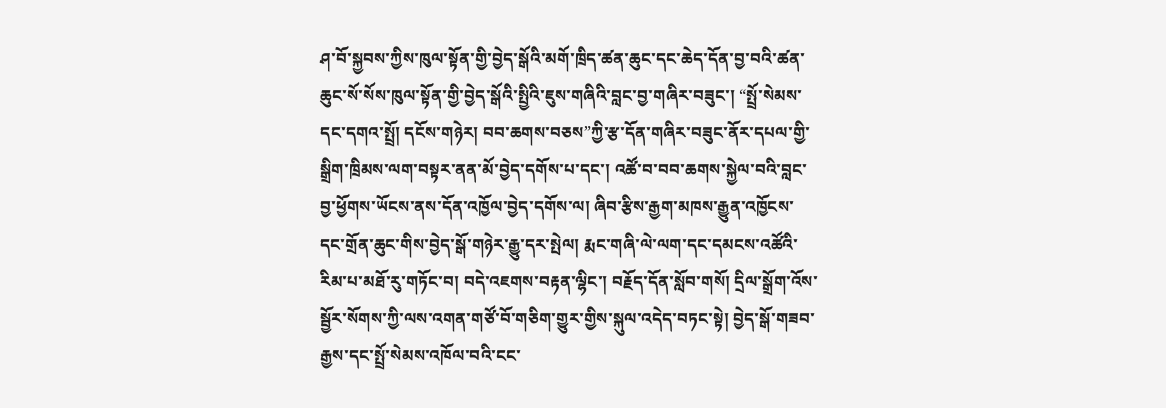ཤ་བོ་སྐྱབས་ཀྱིས་ཁུལ་སྟོན་གྱི་བྱེད་སྒོའི་མགོ་ཁྲིད་ཚན་ཆུང་དང་ཆེད་དོན་བྱ་བའི་ཚན་ཆུང་སོ་སོས་ཁུལ་སྟོན་གྱི་བྱེད་སྒོའི་སྤྱིའི་ཇུས་གཞིའི་བླང་བྱ་གཞིར་བཟུང་། “སྤྲོ་སེམས་དང་དགའ་སྤྲོ། དངོས་གཉེར། བབ་ཆགས་བཅས”ཀྱི་རྩ་དོན་གཞིར་བཟུང་ནོར་དཔལ་གྱི་སྒྲིག་ཁྲིམས་ལག་བསྟར་ནན་མོ་བྱེད་དགོས་པ་དང་། འཚོ་བ་བབ་ཆགས་སྐྱེལ་བའི་བླང་བྱ་ཕྱོགས་ཡོངས་ནས་དོན་འཁྱོལ་བྱེད་དགོས་ལ། ཞིབ་རྩིས་རྒྱག་མཁས་རྒྱུན་འཁྱོངས་དང་གྲོན་ཆུང་གིས་བྱེད་སྒོ་གཉེར་རྒྱུ་དར་སྤེལ། རྨང་གཞི་ལེ་ལག་དང་དམངས་འཚོའི་རིམ་པ་མཐོ་རུ་གཏོང་བ། བདེ་འཇགས་བརྟན་ལྷིང་། བརྗོད་དོན་སློབ་གསོ། དྲིལ་སྒྲོག་འོས་སྦྱོར་སོགས་ཀྱི་ལས་འགན་གཙོ་བོ་གཅིག་གྱུར་གྱིས་སྐུལ་འདེད་བཏང་སྟེ། བྱེད་སྒོ་གཟབ་རྒྱས་དང་སྤྲོ་སེམས་འཁོལ་བའི་ངང་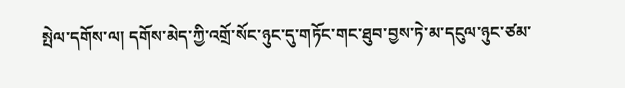སྤེལ་དགོས་ལ། དགོས་མེད་ཀྱི་འགྲོ་སོང་ཉུང་དུ་གཏོང་གང་ཐུབ་བྱས་ཏེ་མ་དངུལ་ཉུང་ཙམ་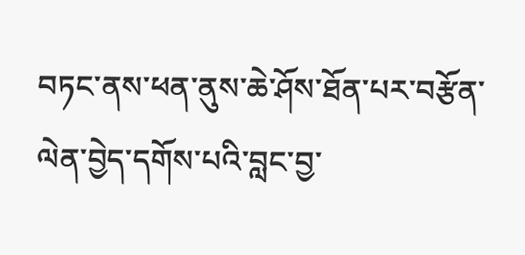བཏང་ནས་ཕན་ནུས་ཆེ་ཤོས་ཐོན་པར་བརྩོན་ལེན་བྱེད་དགོས་པའི་བླང་བྱ་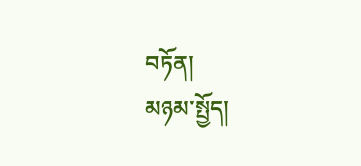བཏོན།
མཉམ་སྤྱོད།